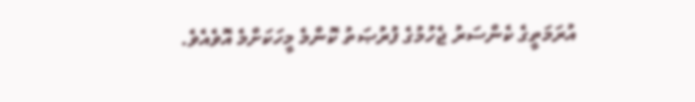އުރަމަތީގެ ކެންސަރު ޖެހުމުގެ ފުރުޞަތު ކޮންމެ މީހަކަށްމެ އޮވެއެވެ.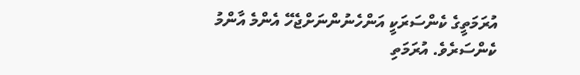އުރަމަތީގެ ކެންސަރަކީ އަންހެނުންނަށްޖެހޭ އެންމެ އާންމު ކެންސަރެވެ. އުރަމަތި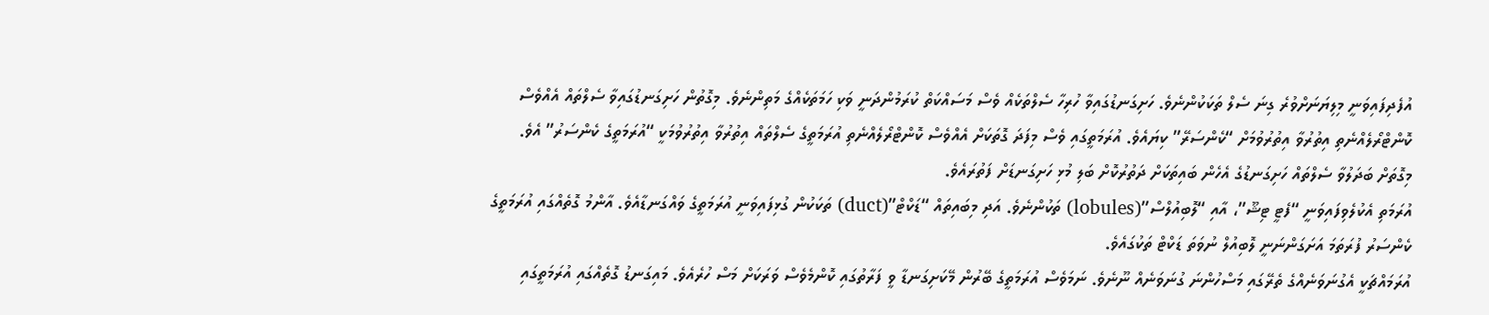އުފެދިފައިވަނީ މިލިޔަނަށްވުރެ ގިނަ ސެލް ތަކަކުންނެވެ. ހަށިގަނޑުގައިވާ ހުރިހާ ސެލްތަކެއް ވެސް މަސައްކަތް ކުރަމުންދަނީ ވަކި ހަމަތަކެއްގެ މަތިންނެވެ. މިގޮތުން ހަށިގަނޑުގައިވާ ސެލްތައް އެއްވެސް ކޮންޓްރޯލެއްނެތި އިތުރުވާ އިތުރުވުމަށް “ކެންސަރޭ” ކިޔައެވެ. އުރަމަތީގައި ވެސް މިފަދަ ގޮތަކަށް އެއްވެސް ކޮންޓްރޯލެއްނެތި އުރަމަތީގެ ސެލްތައް އިތުރުވާ އިތުރުވުމަކީ “އުރަމަތީގެ ކެންސަރު” އެވެ. މިގޮތަށް ބަދަލުވާ ސެލްތައް ހަށިގަނޑުގެ އެހެން ބައިތަކަށް ދަތުރުކޮށް ބަލި މުޅި ހަށިގަނޑަށް ފަތުރައެވެ.
އުރަމަތި އެކުލެވިފައިވަނީ “ފެޓީ ޓިޝޫ”، އާއި “ލޮބިއުލްސް”(lobules) ތަކުންނެވެ. އަދި މިބައިތައް “ޑަކްޓް”(duct) ތަކަކުން ގުޅިފައިވަނީ އުރަމަތީގެ ވައްގަނޑާއެވެ. އާންމު ގޮތެއްގައި އުރަމަތީގެ ކެންސަރު ފުރަތަމަ އަށަގަންނަނީ ލޮބިއުލް ނުވަތަ ޑަކްޓް ތަކުގައެވެ.
އުރަމައްޗަކީ އެގުނަވަނެއްގެ ތެރޭގައި މަސްހުންނަ ގުނަވަނެއް ނޫނެވެ. ނަމަވެސް އުރަމަތީގެ ބޭރުން މޭކަށިގަނޑާ ވީ ފަރާތުގައި ކޮންމެވެސް ވަރަކަށް މަސް ހުރެއެވެ. މައިގަނޑު ގޮތެއްގައި އުރަމަތީގައި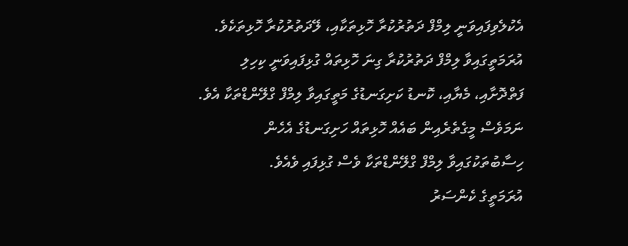އެކުލެވިފައިވަނީ ލިމްފް ދަތުރުކުރާ ހޮޅިތަކާއި، ލޭދަތުރުކުރާ ހޮޅިތަކެވެ. އުރަމަތީގައިވާ ލިމްފް ދަތުރުކުރާ ގިނަ ހޮޅިތައް ގުޅިފައިވަނީ ކިހިލި ފަތްދޮށާއި، މެޔާއި، ކޮނޑު ކަށިގަނޑުގެ މަތީގައިވާ ލިމްފް ގްލޭންޑްތަކާ އެވެ. ނަމަވެސް މީގެތެރެއިން ބައެއް ހޮޅިތައް ހަށިގަނޑުގެ އެހެން ހިސާބުތަކުގައިވާ ލިމްފް ގްލޭންޑްތަކާ ވެސް ގުޅިފައި ވެއެވެ.
އުރަމަތީގެ ކެންސަރު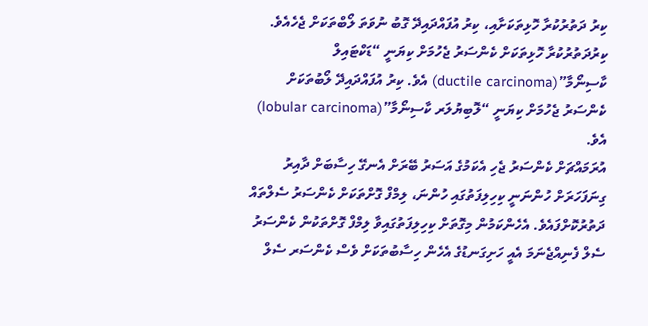ކިރު ދަތުރުކުރާ ހޮޅިތަކަށާއި، ކިރު އުފައްދައިދޭ ގޮބު ނުވަތަ ލޯބްތަކަށް ޖެހެއެވެ. ކިރުދަތުރުކުރާ ހޮޅިތަކަށް ކެންސަރު ޖެހުމަށް ކިޔަނީ “ޑަކްޓައިލް ކާސިނޯމާ”(ductile carcinoma) އެވެ. ކިރު އުފައްދައިދޭ ލޯބުތަކަށް ކެންސަރު ޖެހުމަށް ކިޔަނީ “ލޮބިޔުލަރ ކާސިނޯމާ”(lobular carcinoma) އެވެ.
އުރަމައްޗަށް ކެންސަރު ޖެހި އެކަމުގެ އަސަރު ބޭރަށް އެނގޭ ހިސާބަށް ދާއިރު ގިނަފަހަރަށް ހުންނަނީ ކިހިލިފަތުގައި ހުންނަ، ލިމްފް ގޮށްތަކަށް ކެންސަރު ސެލްތައް ދަތުރުކޮށްފައެވެ. އެހެންކަމުން މިގޮތަށް ކިހިލިފަތުގައިވާ ލިމްފް ގޮށްތަކުން ކެންސަރު ސެލް ފެނިއްޖެނަމަ އެއީ ހަށިގަނޑުގެ އެހެން ހިސާބުތަކަށް ވެސް ކެންސަރ ސެލް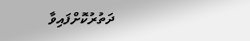ދަތުރުކޮށްފައިވާ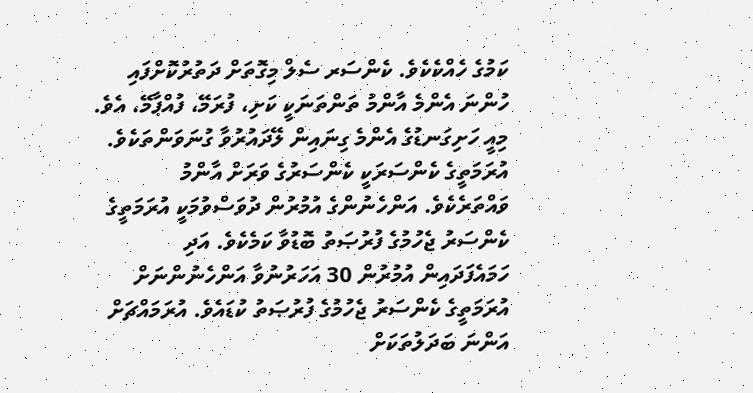ކަމުގެ ހެއްކެކެވެ. ކެންސަރ ސެލް މިގޮތަށް ދަތުރުކޮށްފައި ހުންނަ އެންމެ އާންމު ތަންތަނަކީ ކަށި، ފުރަމޭ، ފުއްޕާމޭ، އެވެ. މިއީ ހަށިގަނޑުގެ އެންމެ ގިނައިން ލޭދައުރުވާ ގުނަވަންތަކެވެ.
އުރަމަތީގެ ކެންސަރަކީ ކެންސަރުގެ ވަރަށް އާންމު ވައްތަރެކެވެ. އަންހެނުންގެ އުމުރުން ދުވަސްވުމަކީ އުރަމަތީގެ ކެންސަރު ޖެހުމުގެ ފުރުޞަތު ބޮޑުވާ ކަމެކެވެ. އަދި ހަމައެފަދައިން އުމުރުން 30 އަހަރުނުވާ އަންހެނުންނަށް އުރަމަތީގެ ކެންސަރު ޖެހުމުގެ ފުރުޞަތު ކުޑައެވެ. އުރަމައްޗަށް އަންނަ ބަދަލުތަކަށް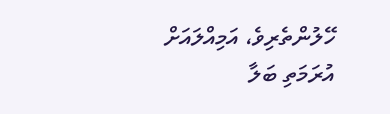ހޭލުންތެރިވެ، އަމިއްލައަށް އުރަމަތި ބަލާ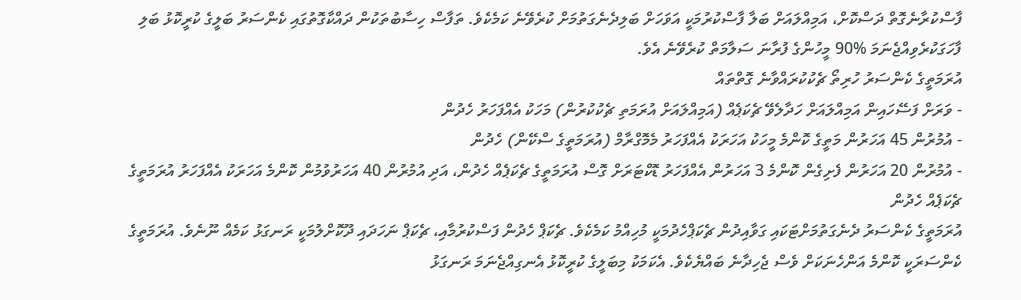ފާސްކުރާނެގޮތް ދަސްކޮށް، އަމިއްލައަށް ބަލާ ފާސްކުރުމަކީ އަވަހަށް ބަލިދެނެގަތުމަށް ކުރެވޭނެ ކަމެކެވެ. ތަފާސް ހިސާބުތަކުން ދައްކާގޮތުގައި ކެންސަރު ބަލީގެ ކުރީކޮޅު ބަލި ފާހަގަކުރެވިއްޖެނަމަ %90 މީހުންގެ ފުރާނަ ސަލާމަތް ކުރެވޭނެ އެވެ.
އުރަމަތީގެ ކެންސަރު ހުރިތޯ ޗެކުކުރައްވާނެ ގޮތްތައް
- ވަރަށް ފަސޭހައިން އަމިއްލައަށް ހަދާލެވޭ ޗެކަޕެއް (އަމިއްލައަށް އުރަމަތި ޗެކުކުރުން) މަހަކު އެއްފަހަރު ހެދުން
- އުމުރުން 45 އަހަރުން މަތީގެ ކޮންމެ މީހަކު އަހަރަކު އެއްފަހަރު މެމޮގްރާމް (އުރަމަތީގެ ސްކޭން) ހެދުން
- އުމުރުން 20 އަހަރުން ފެށިގެން ކޮންމެ 3 އަހަރުން އެއްފަހަރު ޑޮކްޓަރަށް ގޮސް އުރަމަތީގެ ޗެކަޕެއް ހެދުން، އަދި އުމުރުން 40 އަހަރުވުމުން ކޮންމެ އަހަރަކު އެއްފަހަރު އުރަމަތީގެ ޗެކަޕެއް ހެދުން
އުރަމަތީގެ ކެންސަރު ދެނެގަތުމަށްޓަކައި ގަވާއިދުން ޗެކަޕްހެދުމަކީ މުހިއްމު ކަމެކެވެ. ޗެކަޕް ހެދުން ފަސްކުރުމާއި، ޗެކަޕް ނަހަދައި ދޫކޮށްލުމަކީ ރަނގަޅު ކަމެއް ނޫނެވެ. އުރަމަތީގެ ކެންސަރަކީ ކޮންމެ އަންހެނަކަށް ވެސް ޖެހިދާނެ ބައްޔެކެވެ. އެކަމަކު މިބަލީގެ ކުރީކޮޅު އެނގިއްޖެނަމަ ރަނގަޅު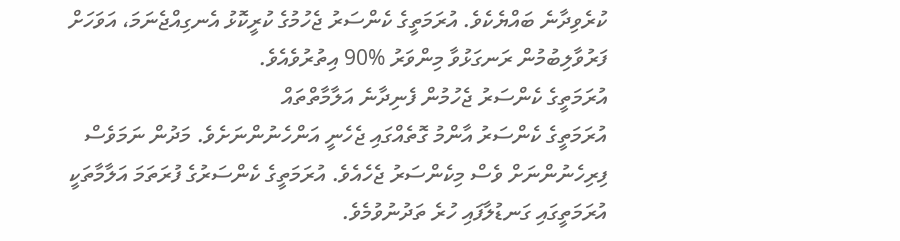ކުރެވިދާނެ ބައްޔެކެވެ. އުރަމަތީގެ ކެންސަރު ޖެހުމުގެ ކުރީކޮޅު އެނގިއްޖެނަމަ، އަވަހަށް ފަރުވާލިބުމުން ރަނގަޅުވާ މިންވަރު %90 އިތުރުވެއެވެ.
އުރަމަތީގެ ކެންސަރު ޖެހުމުން ފެނިދާނެ އަލާމާތްތައް
އުރަމަތީގެ ކެންސަރު އާންމު ގޮތެއްގައި ޖެހެނީ އަންހެނުންނަށެވެ. މަދުން ނަމަވެސް ފިރިހެނުންނަށް ވެސް މިކެންސަރު ޖެހެއެވެ. އުރަމަތީގެ ކެންސަރުގެ ފުރަތަމަ އަލާމާތަކީ އުރަމަތީގައި ގަނޑުލާފައި ހުރެ ތަދުނުވުމެވެ.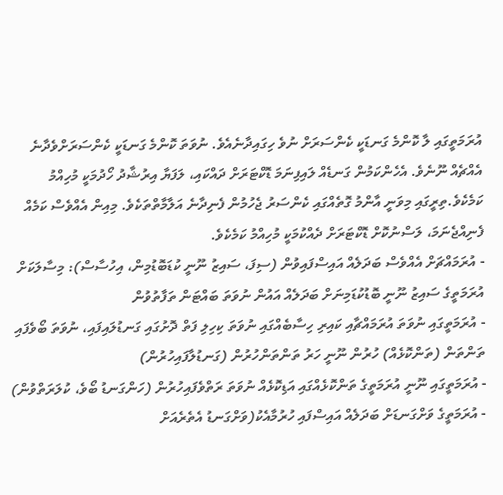އުރަމަތީގައި ލާ ކޮންމެ ގަނޑަކީ ކެންސަރަށް ނުވެ ހިގައިދާނެއެވެ. ނުވަތަ ކޮންމެ ގަނޑަކީ ކެންސަރަށްވެދާނެ އެއްޗެއް ނޫނެވެ. އެހެންކަމުން ގަނޑެއް ލައިފިނަމަ ޑޮކްޓަރަށް ދައްކައި، ލަފަޔާ އިރުޝާދު ހޯދުމަކީ މުހިއްމު ކަމެކެވެ.ތިރީގައި މިވަނީ އާންމު ގޮތެއްގައި ކެންސަރު ޖެހުމުން ފެނިދާނެ އަލާމާތްތަކެވެ. މިއިން އެއްވެސް ކަމެއް ފެނިއްޖެނަމަ، ލަސްނުކޮށް ޑޮކްޓަރަށް ދެއްކުމަކީ މުހިއްމު ކަމެކެވެ.
- އުރަމައްޗަށް އެއްވެސް ބަދަލެއް އައިސްފައިވުން (ސިފަ، ސައިޒު ނޫނީ ކުޑަބޮޑުމިން، އިހުސާސް): މިސާލަކަށް އުރަމަތީގެ ސައިޒު ނޫނީ ބޮޑުކުޑަމިނަށް ބަދަލެއް އައުން ނުވަތަ ބައްޓަން ތަފާތުވުން
- އުރަމަތީގައި ނުވަތަ އުރަމައްޗާއި ކައިރި ހިސާބެއްގައި ނުވަތަ ކިހިލި ފަތް ދޮށުގައި ގަނޑުލައިފައި، ނުވަތަ ބޯވެފައި ތަންތަން (ތަންކޮޅެއް) ހުރުން ނޫނީ ހަރު ތަންތަންހުރުން (ގަނޑުލާފައިހުރުން)
- އުރަމަތީގައި ނޫނީ އުރަމަތީގެ ތަންކޮޅެއްގައި އަޑިކޮޅެއް ނުވަތަ ރަތްވެފައިހުރުން (ހަންގަނޑު ބޯވެ، ކުލަރަތްވުން)
- އުރަމަތީގެ ވަށްގަނޑަށް ބަދަލެއް އައިސްފައި ހުރުމާއެކު(ވަށްގަނޑު އެތެރެއަށް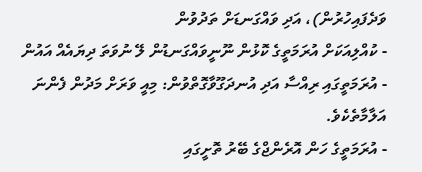ވަދެފައިހުރުން)، އަދި ވައްގަނޑަށް ތަދުވުން
- ކުއްލިއަކަށް އުރަމަތީގެ ކޮޅުން ނޫނީވައްގަނޑުން ލޭ ނުވަތަ ދިޔައެއް އައުން
- އުރަމަތީގައި ރިއްސާ އަދި އުނދަގޫވާގޮތްވުން: މިއީ ވަރަށް މަދުން ފެންނަ އަލާމާތެކެވެ.
- އުރަމަތީގެ ހަން އޮރެންޖްގެ ބޭރު ތޮށީގައި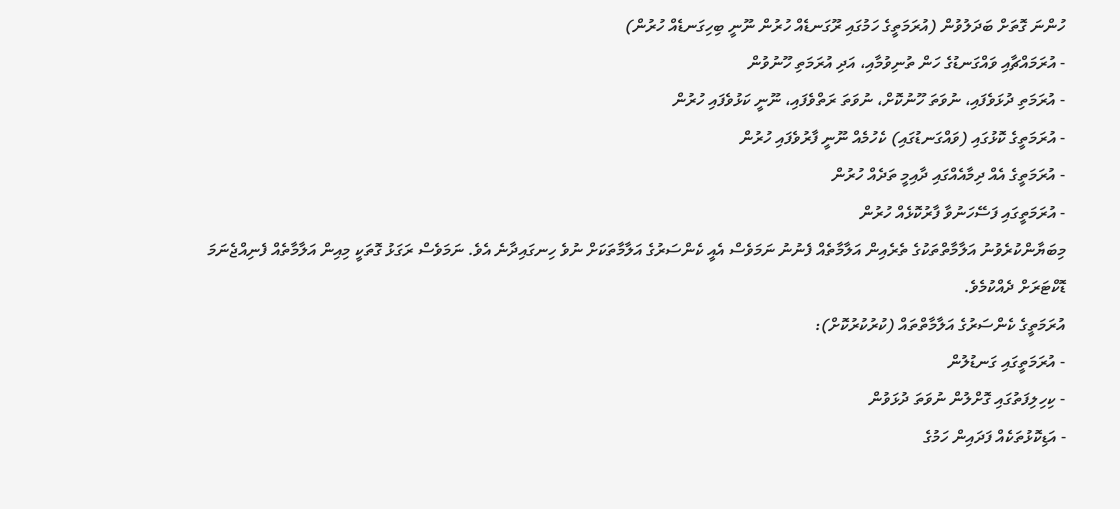ހުންނަ ގޮތަށް ބަދަލުވުން (އުރަމަތީގެ ހަމުގައި ރޫގަނޑެއް ހުރުން ނޫނީ ބިހިގަނޑެއް ހުރުން)
- އުރަމައްޗާއި ވައްގަނޑުގެ ހަން ތުނިވުމާއި، އަދި އުރަމަތި ހޫނުވުން
- އުރަމަތި ދުޅަވެފައި، ނުވަތަ ހޫނުކޮށް، ނުވަތަ ރަތްވެފައި، ނޫނީ ކަޅުވެފައި ހުރުން
- އުރަމަތީގެ ކޮޅުގައި (ވައްގަނޑުގައި) ކެހުމެއް ނޫނީ ފާރުވެފައި ހުރުން
- އުރަމަތީގެ އެއް ދިމާއެއްގައި ދާއިމީ ތަދެއް ހުރުން
- އުރަމަތީގައި ފަސޭހަނުވާ ފާރުކޮޅެއް ހުރުން
މިބަޔާންކުރެވުނު އަލާމާތްތަކުގެ ތެރެއިން އަލާމާތެއް ފެނުނު ނަމަވެސް އެއީ ކެންސަރުގެ އަލާމާތަކަށް ނުވެ ހިނގައިދާނެ އެވެ. ނަމަވެސް ރަގަޅު ގޮތަކީ މިއިން އަލާމާތެއް ފެނިއްޖެނަމަ ޑޮކްޓަރަށް ދެއްކުމެވެ.
އުރަމަތީގެ ކެންސަރުގެ އަލާމާތްތައް (ކުރުކުރުކޮށް):
- އުރަމަތީގައި ގަނޑުލުން
- ކިހިލިފަތުގައި ގޮށްލުން ނުވަތަ ދުޅަވުން
- އަޑިކޮޅުތަކެއް ފަދައިން ހަމުގެ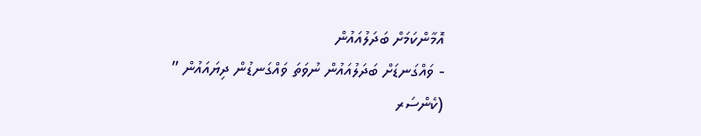އޮމާންކަމަށް ބަދަލުއައުން
- ވައްގަނޑަށް ބަދަލުއައުން ނުވަތަ ވައްގަނޑުން ދިޔައައުން ” (ކެންސަރ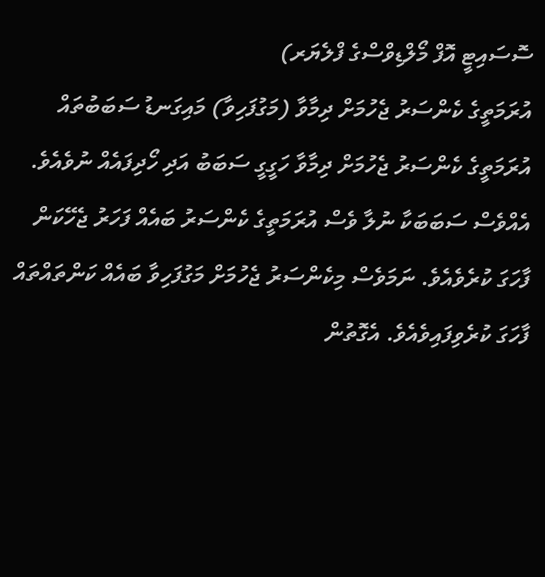ސޮސައިޓީ އޮފް މޯލްޑިވްސްގެ ފްލެޔަރ)
އުރަމަތީގެ ކެންސަރު ޖެހުމަށް ދިމާވާ (މަގުފަހިވާ) މައިގަނޑު ސަބަބުތައް
އުރަމަތީގެ ކެންސަރު ޖެހުމަށް ދިމާވާ ހަގީގީ ސަބަބު އަދި ހޯދިފައެއް ނުވެއެވެ. އެއްވެސް ސަބަބަކާ ނުލާ ވެސް އުރަމަތީގެ ކެންސަރު ބައެއް ފަހަރު ޖެހޭކަން ފާހަގަ ކުރެވެއެވެ. ނަމަވެސް މިކެންސަރު ޖެހުމަށް މަގުފަހިވާ ބައެއް ކަންތައްތައް ފާހަގަ ކުރެވިފައިވެއެވެ. އެގޮތުން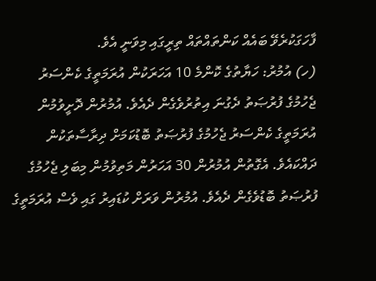ފާހަގަކުރެވޭ ބައެއް ކަންތައްތައް ތިރީގައި މިވަނީ އެވެ.
(ހ) އުމުރު: ހަޔާތުގެ ކޮންމެ 10 އަހަރަކުން އުރަމަތީގެ ކެންސަރު ޖެހުމުގެ ފުރުޞަތު ދެގުނަ އިތުރުވެގެން ދެއެވެ. އުމުރުން ދޮށީވުމުން އުރަމަތީގެ ކެންސަރު ޖެހުމުގެ ފުރުޞަތު ބޮޑުކަމަށް ދިރާސާތަކުން ދައްކައެވެ. އެގޮތުން އުމުރުން 30 އަހަރުން މަތިވުމުން މިބަލި ޖެހުމުގެ ފުރުޞަތު ބޮޑުވެގެން ދެއެވެ. އުމުރުން ވަރަށް ކުޑައިރު ގައި ވެސް އުރަމަތީގެ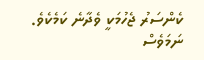ކެންސަރު ޖެހުމަކީ ވެދާނެ ކަމެކެވެ. ނަމަވެސް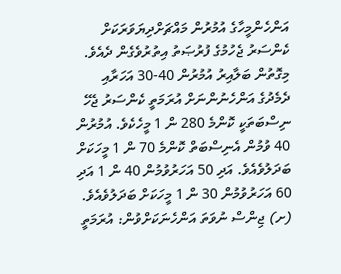އަންހެންމީހާގެ އުމުރުން މައްޗަށްދިޔަވަރަކަށް ކެންސަރު ޖެހުމުގެ ފުރުޞަތު އިތުރުވެގެން ދެއެވެ. މިގޮތުން ބަލާއިރު އުމުރުން 40-30 އަހަރާއި ދެމެދުގެ އަންހެނުންނަށް އުރަމަތީ ކެންސަރު ޖެހޭ ނިސްބަތަކީ ކޮންމެ 280 ން 1 މީހެކެވެ. އުމުރުން 40 ވުމުން އެނިސްބަތް ކޮންމެ 70 ން 1 މީހަކަށް ބަދަލުވެއެވެ. އަދި 50 އަހަރުވުމުން 40 ން 1 އަދި 60 އަހަރުވުމުން 30 ން 1 މީހަކަށް ބަދަލުވެއެވެ.
(ށ) ޖިންސް ނުވަތަ އަންހެނަކަށްވުން: އުރަމަތީ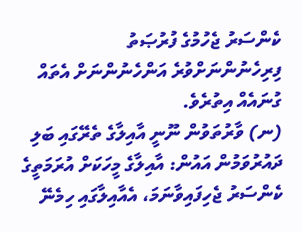ކެންސަރު ޖެހުމުގެ ފުރުޞަތު ފިރިހެނުންނަށްވުރެ އަންހެނުންނަށް އެތައް ގުނައެއް އިތުރެވެ.
(ނ) ވާރުތަވުން ނޫނީ އާއިލާގެ ތެރޭގައި ބަލި ދައުރުވަމުން އައުން: އާއިލާގެ މީހަކަށް އުރަމަތީގެ ކެންސަރު ޖެހިފައިވާނަމަ، އެއާއިލާގައި ހިމެނޭ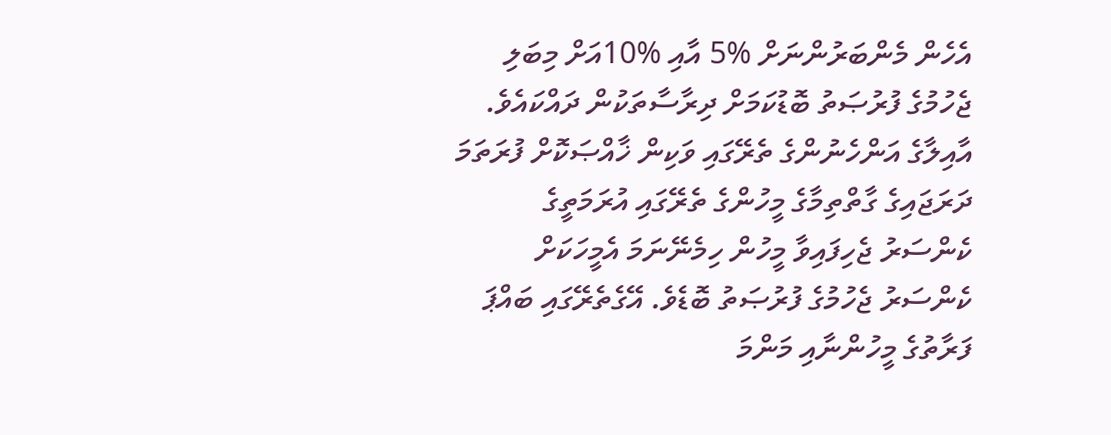އެހެން މެންބަރުންނަށް %5 އާއި %10އަށް މިބަލި ޖެހުމުގެ ފުރުޞަތު ބޮޑުކަމަށް ދިރާސާތަކުން ދައްކައެވެ. އާއިލާގެ އަންހެނުންގެ ތެރޭގައި ވަކިން ޚާއްޞަކޮށް ފުރަތަމަ ދަރަޖައިގެ ގާތްތިމާގެ މީހުންގެ ތެރޭގައި އުރަމަތީގެ ކެންސަރު ޖެހިފައިވާ މީހުން ހިމެނޭނަމަ އެމީހަކަށް ކެންސަރު ޖެހުމުގެ ފުރުޞަތު ބޮޑެވެ. އޭގެތެރޭގައި ބައްޕަ ފަރާތުގެ މީހުންނާއި މަންމަ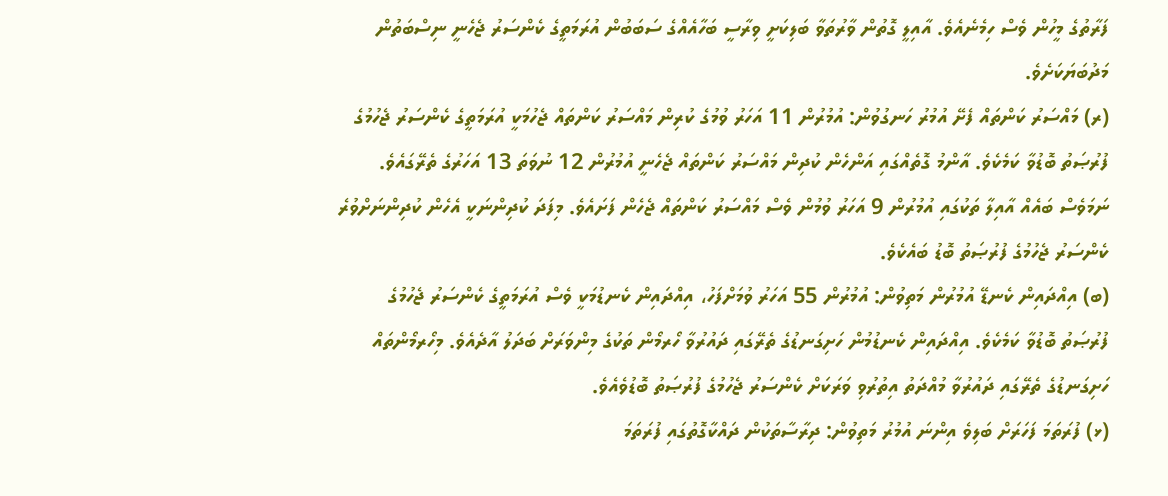ފަރާތުގެ މީހުން ވެސް ހިމެނެއެވެ. އާއިލީ ގޮތުން ވާރުތަވާ ބަލިކަށީ ވިރާސީ ބަހާއެއްގެ ސަބަބުން އުރަމަތީގެ ކެންސަރު ޖެހެނީ ނިސްބަތުން މަދުބަޔަކަށެވެ.
(ރ) މައްސަރު ކަންތައް ފެށޭ އުމުރު ހަނގުވުން: އުމުރުން 11 އަހަރު ވުމުގެ ކުރިން މައްސަރު ކަންތައް ޖެހުމަކީ އުރަމަތީގެ ކެންސަރު ޖެހުމުގެ ފުރުޞަތު ބޮޑުވާ ކަމެކެވެ. އާންމު ގޮތެއްގައި އަންހެން ކުދިން މައްސަރު ކަންތައް ޖެހެނީ އުމުރުން 12 ނުވަތަ 13 އަހަރުގެ ތެރޭގައެވެ. ނަމަވެސް ބައެއް އާއިލާ ތަކުގައި އުމުރުން 9 އަހަރު ވުމުން ވެސް މައްސަރު ކަންތައް ޖެހެން ފަށައެވެ. މިފަދަ ކުދިންނަކީ އެހެން ކުދިންނަށްވުރެ ކެންސަރު ޖެހުމުގެ ފުރުޞަތު ބޮޑު ބައެކެވެ.
(ބ) އިއްދައިން ކެނޑޭ އުމުރުން މަތިވުން: އުމުރުން 55 އަހަރު ވުމަށްފަހު، އިއްދައިން ކެނޑުމަކީ ވެސް އުރަމަތީގެ ކެންސަރު ޖެހުމުގެ ފުރުޞަތު ބޮޑުވާ ކަމެކެވެ. އިއްދައިން ކެނޑުމުން ހަށިގަނޑުގެ ތެރޭގައި ދައުރުވާ ހޯރމޯން ތަކުގެ މިންވަރަށް ބަދަލު އާދެއެވެ. މިހޯރމޯންތައް ހަށިގަނޑުގެ ތެރޭގައި ދައުރުވާ މުއްދަތު އިތުރުވި ވަރަކަށް ކެންސަރު ޖެހުމުގެ ފުރުޞަތު ބޮޑުވެއެވެ.
(ޅ) ފުރަތަމަ ފަހަރަށް ބަލިވެ އިންނަ އުމުރު މަތިވުން: ދިރާސާތަކުން ދައްކާގޮތުގައި ފުރަތަމަ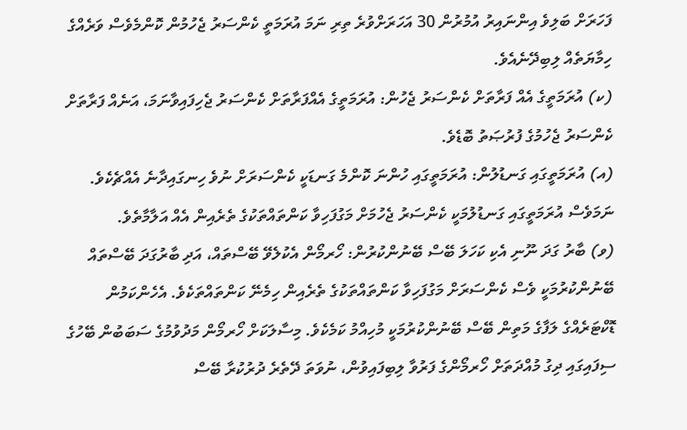ފަހަރަށް ބަލިވެ އިންނައިރު އުމުރުން 30 އަހަރަށްވުރެ ތިރި ނަމަ އުރަމަތީ ކެންސަރު ޖެހުމުން ކޮންމެވެސް ވަރެއްގެ ހިމާޔަތެއް ލިބިދޭނެއެވެ.
(ކ) އުރަމަތީގެ އެއް ފަރާތަށް ކެންސަރު ޖެހުން: އުރަމަތީގެ އެއްފަރާތަށް ކެންސަރު ޖެހިފައިވާނަމަ، އަނެއް ފަރާތަށް ކެންސަރު ޖެހުމުގެ ފުރުޞަތު ބޮޑެވެ.
(އ) އުރަމަތީގައި ގަނޑުލުން: އުރަމަތީގައި ހުންނަ ކޮންމެ ގަނޑަކީ ކެންސަރަށް ނުވެ ހިނގައިދާނެ އެއްޗެކެވެ. ނަމަވެސް އުރަމަތީގައި ގަނޑުލުމަކީ ކެންސަރު ޖެހުމަށް މަގުފަހިވާ ކަންތައްތަކުގެ ތެރެއިން އެއް އަލާމާތެވެ.
(ވ) ބާރު ގަދަ ނޫނި އެކި ކަހަލަ ބޭސް ބޭނުންކުރުން: ހޯރމޯން އެކުލެވޭ ބޭސްތައް، އަދި ބާރުގަދަ ބޭސްތައް ބޭނުންކުރުމަކީ ވެސް ކެންސަރަށް މަގުފަހިވާ ކަންތައްތަކުގެ ތެރެއިން ހިމެނޭ ކަންތައްތަކެވެ. އެހެންކަމުން ޑޮކްޓަރެއްގެ ލަފާގެ މަތިން ބޭސް ބޭނުންކުރުމަކީ މުހިއްމު ކަމެކެވެ. މިސާލަކަށް ހޯރމޯން މަދުވުމުގެ ސަބަބުން ބޭހުގެ ސިފައިގައި ދިގު މުއްދަތަށް ހޯރމޯންގެ ފަރުވާ ލިބިފައިވުން، ނުވަތަ ދޭތެރެ ދުރުކުރާ ބޭސް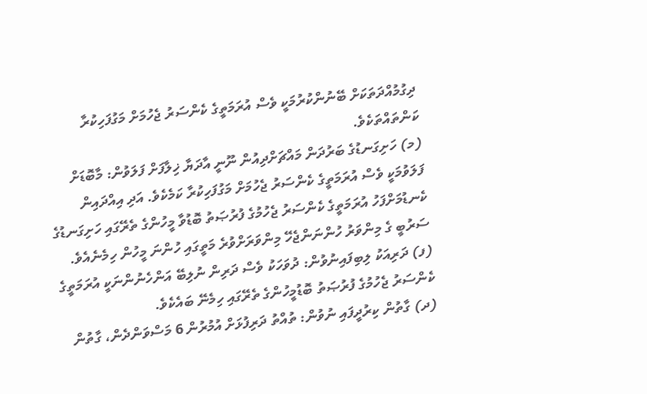ދިގުމުއްދަތަކަށް ބޭނުންކުރުމަކީ ވެސް އުރަމަތީގެ ކެންސަރު ޖެހުމަށް މަގުފަހިކުރާ ކަންތައްތަކެވެ.
(މ) ހަށިގަނޑުގެ ބަރުދަން މައްޗަށްދިއުން ނޫނީ އާދަޔާ ޚިލާފަށް ފަލަވުން: މާބޮޑަށް ފަލަވުމަކީ ވެސް އުރަމަތީގެ ކެންސަރު ޖެހުމަށް މަގުފަހިކުރާ ކަމެކެވެ. އަދި އިއްދައިން ކެނޑުމަށްފަހު އުރަމަތީގެ ކެންސަރު ޖެހުމުގެ ފުރުޞަތު ބޮޑުވާ މީހުންގެ ތެރޭގައި ހަށިގަނޑުގެ ސަރުބީ ގެ މިންވަރު ހުންނަންޖެހޭ މިންވަރަށްވުރެ މަތީގައި ހުންނަ މީހުން ހިމެނެއެވެ.
(ފ) ދަރިއަކު ލިބިފައިނުވުން: ދުވަހަކު ވެސް ދަރިން ނުލިބޭ އަންހެނުންނަކީ އުރަމަތީގެ ކެންސަރު ޖެހުމުގެ ފުރުޞަތު ބޮޑުމީހުންގެ ތެރޭގައި ހިމެނޭ ބައެކެވެ.
(ދ) ގާތުން ކިރުދީފައި ނުވުން: ތުއްތު ދަރިފުޅަށް އުމުރުން 6 މަސްވަންދެން، ގާތުން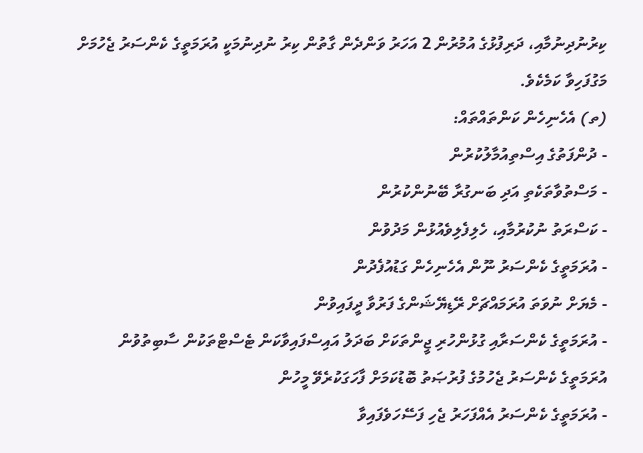ކިރުނުދިނުމާއި، ދަރިފުޅުގެ އުމުރުން 2 އަހަރު ވަންދެން ގާތުން ކިރު ނުދިނުމަކީ އުރަމަތީގެ ކެންސަރު ޖެހުމަށް މަގުފަހިވާ ކަމެކެވެ.
(ތ) އެހެނިހެން ކަންތައްތައް:
- ދުންފަތުގެ އިސްތިއުމާލުކުރުން
- މަސްތުވާތަކެތި އަދި ބަނގުރާ ބޭނުންކުރުން
- ކަސްރަތު ނުކުރުމާއި، ހެލިފެލިވެއުޅުން މަދުވުން
- އުރަމަތީގެ ކެންސަރު ނޫން އެހެނިހެން ގަޑުއުފެދުން
- މެޔަށް ނުވަތަ އުރަމައްޗަށް ރޭޑިޔޭޝަންގެ ފަރުވާ ދީފައިވުން
- އުރަމަތީގެ ކެންސަރާއި ގުޅުންހުރި ޖީންތަކަށް ބަދަލު އައިސްފައިވާކަން ޓެސްޓްތަކުން ސާބިތުވުން
އުރަމަތީގެ ކެންސަރު ޖެހުމުގެ ފުރުޞަތު ބޮޑުކަމަށް ފާހަގަކުރެވޭ މީހުން
- އުރަމަތީގެ ކެންސަރު އެއްފަހަރު ޖެހި ފަސޭހަވެފައިވާ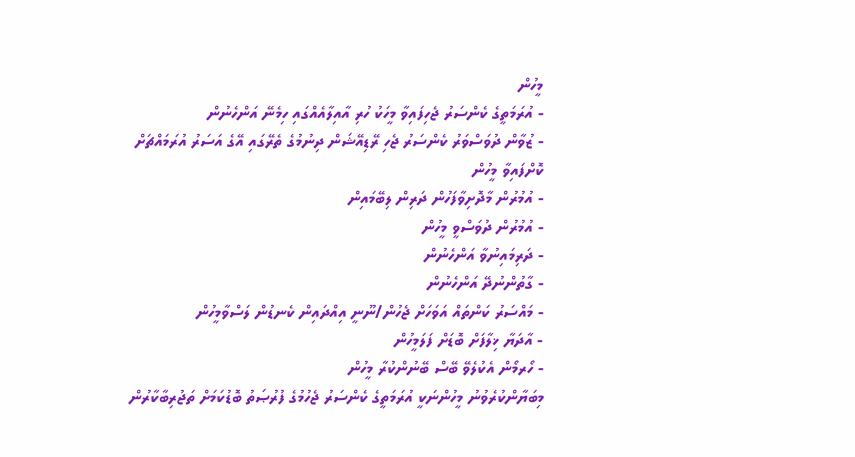މީހުން
- އުރަމަތީގެ ކެންސަރު ޖެހިފައިވާ މީހަކު ހުރި އާއިލާއެއްގައި ހިމެނޭ އަންހެނުން
- ޒުވާން ދުވަސްވަރު ކެންސަރު ޖެހި ރޭޑިއޭޝަން ދިނުމުގެ ތެރޭގައި އޭގެ އަސަރު އުރަމައްޗަށް ކޮށްފައިވާ މީހުން
- އުމުރުން މާދޮށިވާފަހުން ދަރިން ލިބޭމައިން
- އުމުރުން ދުވަސްވީ މީހުން
- ދަރިމައިނުވާ އަންހެނުން
- ގާތުންނުދޭ އަންހެނުން
- މައްސަރު ކަންތައް އަވަހަށް ޖެހުން/ނޫނީ އިއްދައިން ކެނޑުން ލަސްވާމީހުން
- އާދަޔާ ޚިލާފަށް ބޮޑަށް ފަލަމީހުން
- ހޯރމޯން އެކުލެވޭ ބޭސް ބޭނުންކުރާ މީހުން
މިބަޔާންކުރެވުނު މީހުންނަކީ އުރަމަތީގެ ކެންސަރު ޖެހުމުގެ ފުރުޞަތު ބޮޑުކަމަށް ތަޖުރިބާކާރުން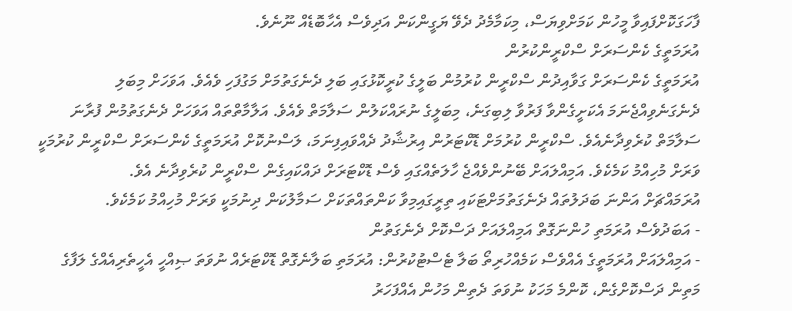ފާހަގަކޮށްފައިވާ މީހުން ކަމަށްވިޔަސް، މިކަމާމެދު ދެވޭ ޔަގީންކަން އަދިވެސް އެހާބޮޑެއް ނޫނެވެ.
އުރަމަތީގެ ކެންސަރަށް ސްކްރީންކުރުން
އުރަމަތީގެ ކެންސަރަށް ގަވާއިދުން ސްކްރީން ކުރުމުން ބަލީގެ ކުރީކޮޅުގައި ބަލި ދެނެގަތުމަށް މަގުފަހި ވެއެވެ. އަވަހަށް މިބަލި ދެނެގަނެވިއްޖެނަމަ އެކަށީގެންވާ ފަރުވާ ލިބިގަނެ، މިބަލީގެ ނުރައްކަލުން ސަލާމަތް ވެއެވެ. އަލާމާތްތައް އަވަހަށް ދެނެގަތުމުން ފުރާނަ ސަލާމަތް ކުރެވިދާނެއެވެ. ސްކްރީން ކުރުމަށް ޑޮކްޓަރުން އިރުޝާދު ދެއްވައިފިނަމަ، ލަސްނުކޮށް އުރަމަތީގެ ކެންސަރަށް ސްކްރީން ކުރުމަކީ ވަރަށް މުހިއްމު ކަމެކެވެ. އަމިއްލައަށް ބޭނުންވެއްޖެ ހާލަތެއްގައި ވެސް ޑޮކްޓަރަށް ދައްކައިގެން ސްކްރީން ކުރެވިދާނެ އެވެ.
އުރަމައްޗަށް އަންނަ ބަދަލުތައް ދެނެގަތުމަށްޓަކައި ތިރީގައިމިވާ ކަންތައްތަކަށް ސަމާލުކަން ދިނުމަކީ ވަރަށް މުހިއްމު ކަމެކެވެ.
- އަބަދުވެސް އުރަމަތި ހުންނަގޮތް އަމިއްލައަށް ދަސްކޮށް ދެނެގަތުން
- އަމިއްލައަށް އުރަމަތީގެ އެއްވެސް ކަމެއްހުރިތޯ ބަލާ ޓެސްޓުކުރުން: އުރަމަތި ބަލާނެގޮތް ޑޮކްޓަރެއް ނުވަތަ ޞިއްހީ އެހީތެރިއެއްގެ ލަފާގެ މަތިން ދަސްކޮށްގެން، ކޮންމެ މަހަކު ނުވަތަ ދެތިން މަހުން އެއްފަހަރު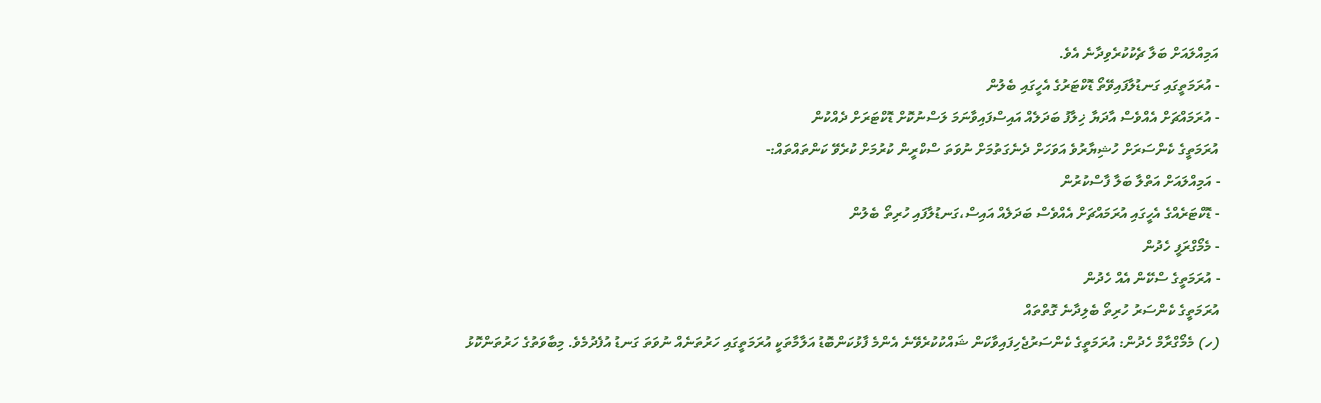އަމިއްލައަށް ބަލާ ޗެކުކުރެވިދާނެ އެވެ.
- އުރަމަތީގައި ގަނޑުލާފައިވޭތޯ ޑޮކްޓަރުގެ އެހީގައި ބެލުން
- އުރަމައްޗަށް އެއްވެސް އާދަޔާ ޚިލާފު ބަދަލެއް އައިސްފައިވާނަމަ ލަސްނުކޮށް ޑޮކްޓަރަށް ދެއްކުން
އުރަމަތީގެ ކެންސަރަށް ހުޝިޔާރުވެ އަވަހަށް ދެނެގަތުމަށް ނުވަތަ ސްކްރީން ކުރުމަށް ކުރެވޭ ކަންތައްތައް:-
- އަމިއްލައަށް އަތްލާ ބަލާ ފާސްކުރުން
- ޑޮކްޓަރެއްގެ އެހީގައި އުރަމައްޗަށް އެއްވެސް ބަދަލެއް އައިސް،ގަނޑުލާފައި ހުރިތޯ ބެލުން
- މެމޯގްރަފީ ހެދުން
- އުރަމަތީގެ ސްކޭން އެއް ހެދުން
އުރަމަތީގެ ކެންސަރު ހުރިތޯ ބެލިދާނެ ގޮތްތައް
(ހ) މެމޯގްރާމް ހެދުން: އުރަމަތީގެ ކެންސަރުޖެހިފައިވާކަން ޝައްކުކުރެވޭނެ އެންމެ ފާޅުކަންބޮޑު އަލާމާތަކީ އުރަމަތީގައި ހަރުތަނެއް ނުވަތަ ގަނޑު އުފެދުމެވެ. މިބާވަތުގެ ހަރުތަންކޮޅު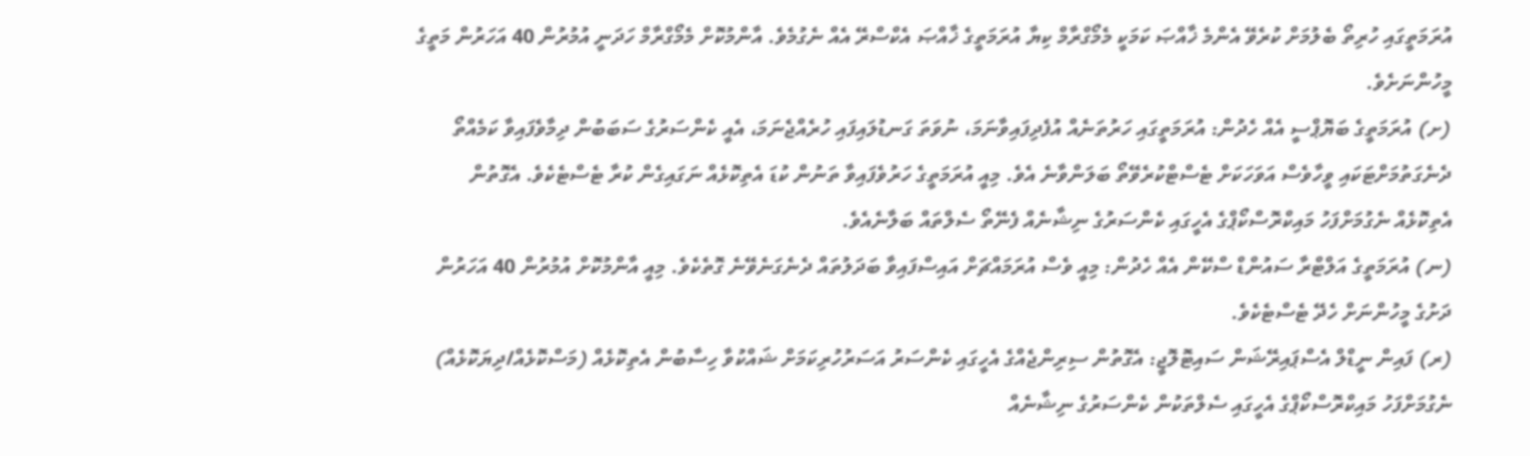އުރަމަތީގައި ހުރިތޯ ބެލުމަށް ކުރެވޭ އެންމެ ޚާއްޞަ ކަމަކީ މެމޯގްރާމް ކިޔާ އުރަމަތީގެ ޚާއްޞަ އެކްސްރޭ އެއް ނެގުމެވެ. އާންމުކޮށް މެމޯގްރާމް ހަދަނީ އުމުރުން 40 އަހަރުން މަތީގެ މީހުންނަށެވެ.
(ށ) އުރަމަތީގެ ބަޔޮޕްސީ އެއް ހެދުން: އުރަމަތީގައި ހަރުތަނެއް އުފެދިފައިވާނަމަ، ނުވަތަ ގަނޑުލައިފައި ހުރެއްޖެނަމަ، އެއީ ކެންސަރުގެ ސަބަބުން ދިމާވެފައިވާ ކަމެއްތޯ ދެނެގަތުމަށްޓަކައި ވީހާވެސް އަވަހަކަށް ޓެސްޓްކުރެވޭތޯ ބަލަންވާނެ އެވެ. މިއީ އުރަމަތީގެ ހަރުވެފައިވާ ތަނުން ކުޑަ އެތިކޮޅެއް ނަގައިގެން ކުރާ ޓެސްޓެކެވެ. އެގޮތުން އެތިކޮޅެއް ނެގުމަށްފަހު މައިކްރޮސްކޯޕްގެ އެހީގައި ކެންސަރުގެ ނިޝާނެއް ފެނޭތޯ ސެލްތައް ބަލާނެއެވެ.
(ނ) އުރަމަތީގެ އަލްޓްރާ ސައުންޑް ސްކޭން އެއް ހެދުން: މިއީ ވެސް އުރަމައްޗަށް އައިސްފައިވާ ބަދަލުތައް ދެނެގަނެވޭނެ ގޮތެކެވެ. މިއީ އާންމުކޮށް އުމުރުން 40 އަހަރުން ދަށުގެ މީހުންނަށް ހެދޭ ޓެސްޓެކެވެ.
(ރ) ފައިން ނީޑްލް އެސްޕައިރޭޝަން ސައިޓޮލޮޖީ: އެގޮތުން ސިރިންޖެއްގެ އެހީގައި ކެންސަރު އަސަރުހުރިކަމަށް ޝައްކުވާ ހިސާބުން އެތިކޮޅެއް (މަސްކޮޅެއް/ދިޔަކޮޅެއް) ނެގުމަށްފަހު މައިކްރޮސްކޯޕްގެ އެހީގައި ސެލްތަކުން ކެންސަރުގެ ނިޝާނެއް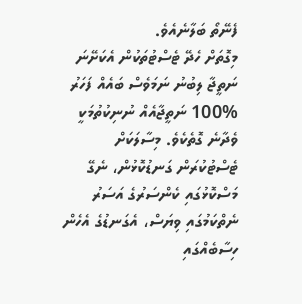ފެނޭތޯ ބަލާނެއެވެ.
މިގޮތަށް ހެދޭ ޓެސްޓުތަކުން އެކަށޭނަ ނަތީޖާ ލިބުނު ނަމަވެސް ބައެއް ފަހަރު %100 ނަތީޖާއެއް ނުނިކުތުމަކީ ވެދާނެ ގޮތެކެވެ. މިސާލަކަށް ޓެސްޓުކުރަން ގަނޑުކޮޅުން، ނެގޭ މަސްކޮޅުގައި ކެންސަރުގެ އަސަރު ނެތްކަމުގައި ވިޔަސް، އެގަނޑުގެ އެހެން ހިސާބެއްގައި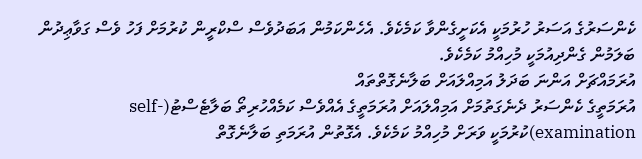ކެންސަރުގެ އަސަރު ހުރުމަކީ އެކަށީގެންވާ ކަމެކެވެ. އެހެންކަމުން އަބަދުވެސް ސްކްރީން ކުރުމަށް ފަހު ވެސް ގަވާޢިދުން ބަލަމުން ގެންދިއުމަކީ މުހިއްމު ކަމެކެވެ.
އުރަމައްޗަށް އަންނަ ބަދަލު އަމިއްލައަށް ބަލާނެގޮތްތައް
އުރަމަތީގެ ކެންސަރު ދެނެގަތުމަށް އަމިއްލައަށް އުރަމަތީގެ އެއްވެސް ކަމެއްހުރިތޯ ބަލާޓެސްޓު(self-examination)ކުރުމަކީ ވަރަށް މުހިއްމު ކަމެކެވެ. އެގޮތުން އުރަމަތި ބަލާނެގޮތް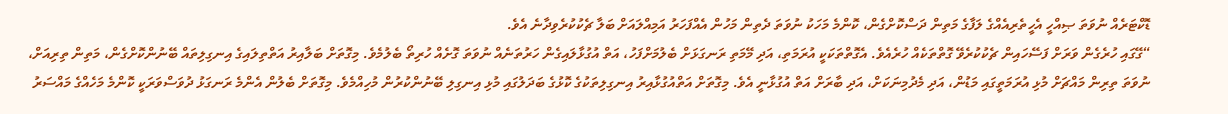ޑޮކްޓަރެއް ނުވަތަ ޞިއްހީ އެހީތެރިއެއްގެ ލަފާގެ މަތިން ދަސްކޮށްގެން، ކޮންމެ މަހަކު ނުވަތަ ދެތިން މަހުން އެއްފަހަރު އަމިއްލައަށް ބަލާ ޗެކުކުރެވިދާނެ އެވެ.
“ގޭގައި ހުރެގެން ވަރަށް ފަސޭހައިން ޗެކުކުރެވޭ ގޮތްތަކެއް ހުރެއެވެ. އެގޮތްތަކަކީ އުރަމަތި، އަދި މޭމަތި ރަނގަޅަށް ބެލުމަށްފަހު، އަތް އުގުޅާލައިގެން ހަރުތަނެއް ނުވަތަ ގޮށެއް ހުރިތޯ ބެލުމެވެ. މިގޮތަށް ބަލާއިރު އަތްތިލައިގެ އިނގިލިތައް ބޭނުންކޮށްގެން، މަތިން ތިރިއަށް، ނުވަތަ ތިރިން މައްޗަށް މުޅި އުރަމަތީގައި މަޑުން، އަދި މެދުމިނަކަށް، އަދި ބާރަށް އަތް އުގުޅާނީ އެވެ. މިގޮތަށް އަތްއުގުޅާއިރު އިނގިލިތަކުގެ ކޮޅުގެ ބަދަލުގައި މުޅި އިނގިލި ބޭނުންކުރުން މުހިއްމެވެ. މިގޮތަށް ބެލުން އެންމެ ރަނގަޅު ދުވަސްވަރަކީ ކޮންމެ މަހެއްގެ މައްސަރު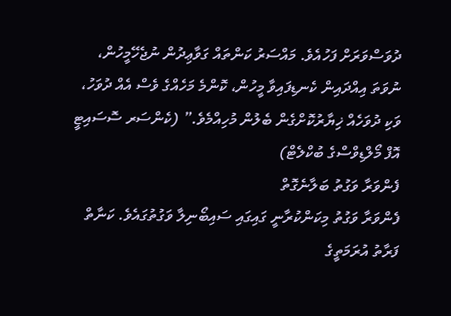ދުވަސްވަރަށް ފަހުއެވެ. މައްސަރު ކަންތައް ގަވާޢިދުން ނުޖެހޭމީހުން، ނުވަތަ އިއްދައިން ކެނޑިފައިވާ މީހުން، ކޮންމެ މަހެއްގެ ވެސް އެއް ދުވަހު، ވަކި ދުވަހެއް ޚިޔާރުކޮށްގެން ބެލުން މުހިއްމެވެ.” (ކެންސަރ ސޮސައިޓީ އޮފް މޯލްޑިވްސްގެ ބުކްލެޓް)
ފެންވަރާ ވަގުތު ބަލާނެގޮތް
ފެންވަރާ ވަގުތު މިކަންކުރާނީ ގައިގައި ސައިބޯނިލާ ވަގުތުގައެވެ. ކަނާތް ފަރާތު އުރަމަތީގެ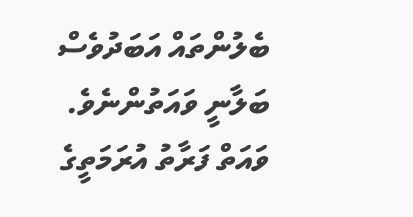ބެލުންތައް އަބަދުވެސް ބަލާނީ ވައަތުންނެވެ. ވައަތް ފަރާތު އުރަމަތީގެ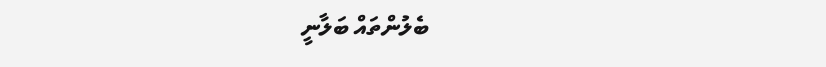ބެލުންތައް ބަލާނީ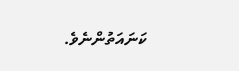ކަނައަތުންނެވެ.